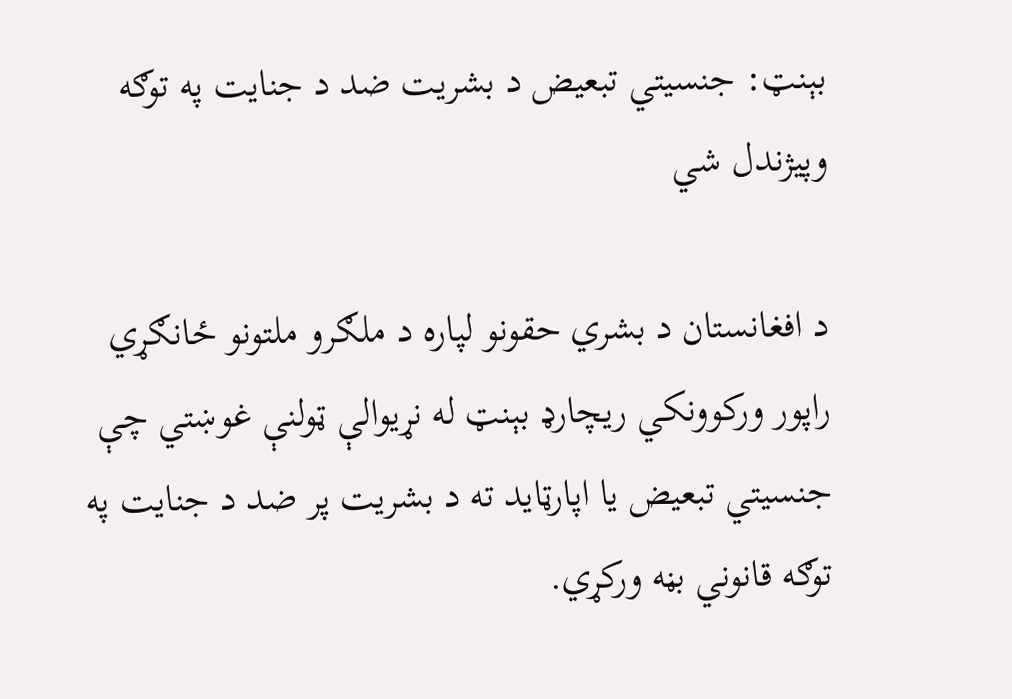بېنټ: جنسیتي تبعیض د بشریت ضد د جنایت په توګه وپیژندل شي

د افغانستان د بشري حقونو لپاره د ملګرو ملتونو ځانګړي راپور ورکوونکي ریچارډ بېنټ له نړیوالې ټولنې غوښتي چې جنسیتي تبعیض یا اپارټاید ته د بشریت پر ضد د جنایت په توګه قانوني بڼه ورکړي.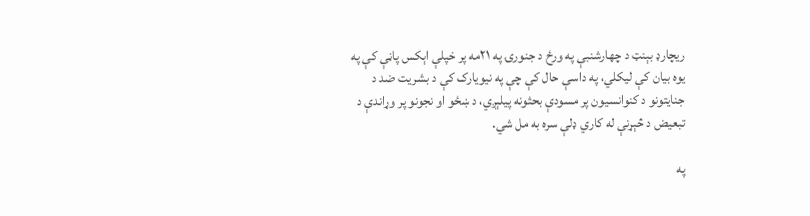ریچارډ بېنټ د چهارشنبې په ورځ د جنورۍ په ۲۱مه پر خپلې اېکس پاڼې کې په یوه بیان کې لیکلي، په داسې حال کې چې په نیویارک کې د بشریت ضد د جنایتونو د کنوانسیون پر مسودې بحثونه پیلېږي، د ښځو او نجونو پر وړاندې د تبعیض د څېړنې له کاري ډلې سره به مل شي.

په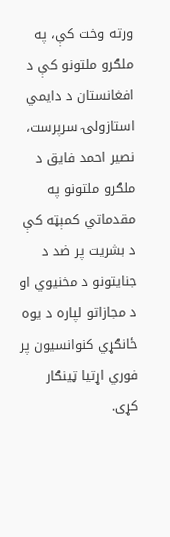ورته وخت کې، په ملګرو ملتونو کې د افغانستان د دایمي استازولۍ سرپرست، نصیر احمد فایق د ملګرو ملتونو په مقدماتي کمېټه کې د بشریت پر ضد د جنایتونو د مخنیوي او د مجازاتو لپاره د یوه ځانګړي کنوانسیون پر فوري اړتیا ټینګار کړی.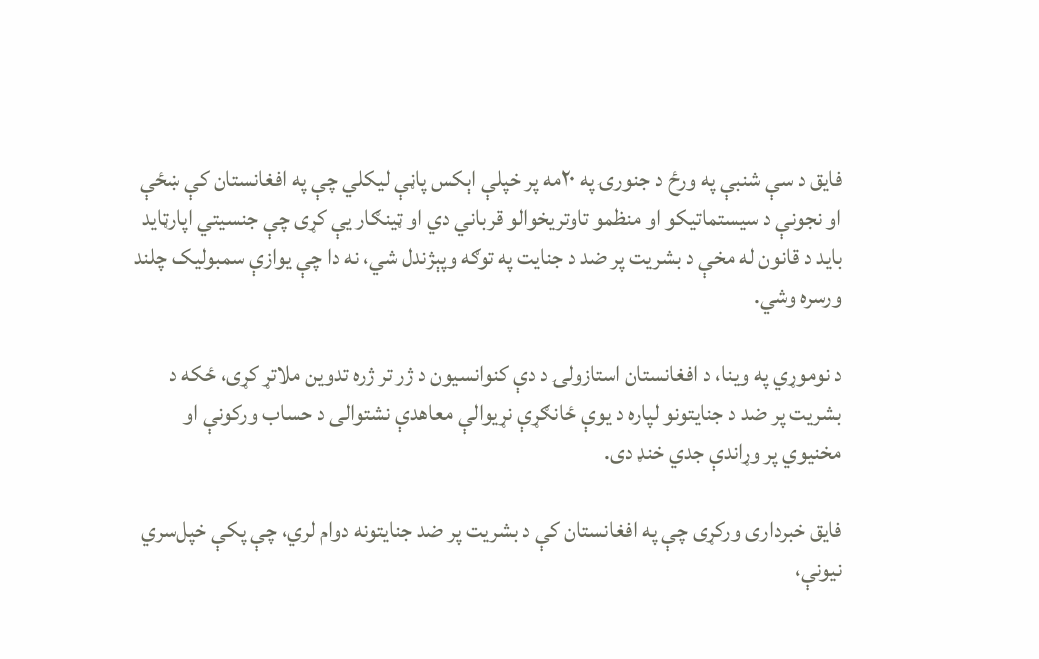فایق د سې شنبې په ورځ د جنورۍ په ۲۰مه پر خپلې اېکس پاڼې لیکلي چې په افغانستان کې ښځې او نجونې د سیستماتیکو او منظمو تاوتریخوالو قرباني دي او ټینګار یې کړی چې جنسیتي اپارټاید باید د قانون له مخې د بشریت پر ضد د جنایت په توګه وپېژندل شي، نه دا چې یوازې سمبولیک چلند ورسره وشي.

د نوموړي په وینا، د افغانستان استازولۍ د دې کنوانسیون د ژر تر ژره تدوین ملاتړ کړی، ځکه د بشریت پر ضد د جنایتونو لپاره د یوې ځانګړې نړیوالې معاهدې نشتوالی د حساب ورکونې او مخنیوي پر وړاندې جدي خنډ دی.

فایق خبرداری ورکړی چې په افغانستان کې د بشریت پر ضد جنایتونه دوام لري، چې پکې خپل‌سري نیونې،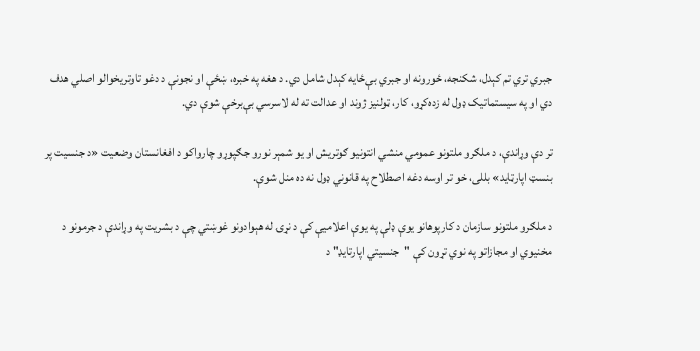جبري تري تم کېدل، شکنجه، ځورونه او جبري بې‌ځایه کېدل شامل دي. د هغه په خبره، ښځې او نجونې د دغو تاوتریخوالو اصلي هدف دي او په سیستماتیک ډول له زده‌کړو، کار، ټولنیز ژوند او عدالت ته له لاسرسي بې‌برخې شوې دي.

تر دې وړاندې، د ملګرو ملتونو عمومي منشي انتونیو ګوتریش او یو شمېر نورو جګپوړو چارواکو د افغانستان وضعیت «د جنسیت پر بنسټ اپارټاید» بللی، خو تر اوسه دغه اصطلاح په قانوني ډول نه ده منل شوې.

د ملګرو ملتونو سازمان د کارپوهانو یوې ډلې په یوې اعلامیې کې د نړۍ له هېوادونو غوښتي چې د بشریت په وړاندې د جرمونو د مخنیوي او مجازاتو په نوي تړون کې "جنسیتي اپارتایډ" د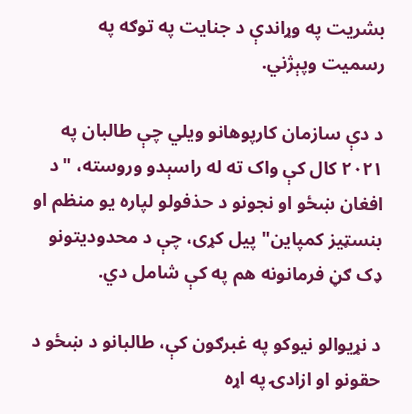بشریت په وړاندې د جنایت په توګه په رسمیت وپېژني.

د دې سازمان کارپوهانو ویلي چې طالبان په ۲۰۲۱ کال کې واک ته له راسېدو وروسته، "د افغان ښځو او نجونو د حذفولو لپاره یو منظم او بنسټیز کمپاین" پیل کړی، چې د محدودیتونو ډک ګڼ فرمانونه هم په کې شامل دي.

د نړیوالو نیوکو په غبرګون کې، طالبانو د ښځو د حقونو او ازادۍ په اړه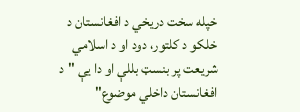خپله سخت دریخي د افغانستان د خلکو د کلتور، دود او د اسلامي شریعت پر بنسټ بللې او دا یې "د افغانستان داخلي موضوع"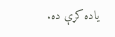یاده کړې ده.